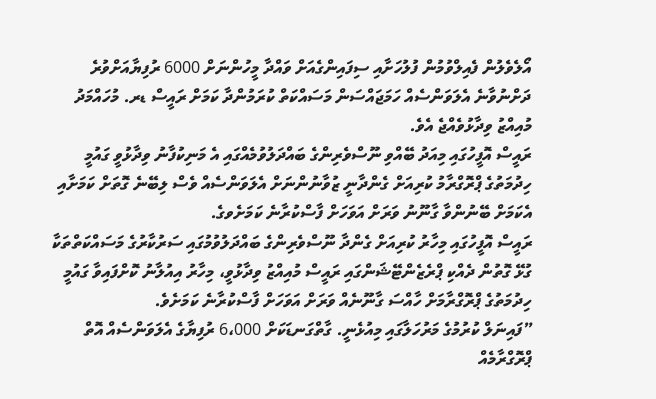އޯލެވެލުން ފެއިލްވުމުން ފުލުހަށާއި ސިފައިންގެއަށް ވައްދާ މީހުންނަށް 6000 ރުފިޔާއަށްވުރެ ދަށްނުވާނެ އެލަވަންސެއް ހަމަޖައްސަން މަސައްކަތް ކުރަމުންދާ ކަމަށް ރައީސް ޑރ. މުހައްމަދު މުއިއްޒު ވިދާޅުވެއްޖެ އެވެ.
ރައީސް އޮފީހުގައި މިއަދު ބޭއްވި ނޫސްވެރިންގެ ބައްދަލުވުމެއްގައި އެ މަނިކުފާނު ވިދާޅުވީ ގައުމީ ހިދުމަތުގެ ޕްރޮގްރާމު ކުރިއަށް ގެންދާނީ ޒުވާނުންނަށް އެލަވަންސެއް ވެސް ލިބޭނެ ގޮތަށް ކަމަށާއި އެކަމަށް ބޭނުންވާ ގާނޫނު ވަރަށް އަވަހަށް ފާސްކުރާނެ ކަމަށެވގެ.
ރައީސް އޮފީހުގައި މިހާރު ކުރިއަށް ގެންދާ ނޫސްވެރިންގެ ބައްދަލުވުމުގައި ސަރުކާރުގެ މަސައްކަތްތަކާ ގުޅޭ ގޮތުން ދެއްކި ޕްރެޒެންޓޭޝަންގައި ރައީސް މުއިއްޒު ވިދާޅުވީ، މިހާރު އިއުލާނު ކޮށްފައިވާ ގައުމީ ހިދުމަތުގެ ޕްރޮގްރާމަށް ހާއްސަ ގާނޫނެއް ވަރަށް އަވަހަށް ފާސްކުރާނެ ކަމަށެވެ.
”ފައިނަލް ކުރުމުގެ މަރުހަލާގައި މިއުޅެނީ. ގާތްގަނޑަކަށް 6،000 ރުފިޔާގެ އެލަވަންސެއް އޮތް ޕްރޮގްރާމެއް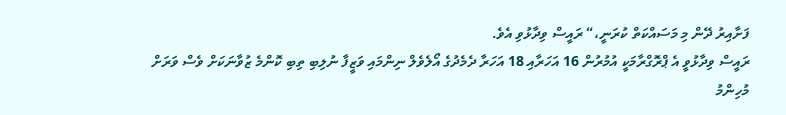ފަށާއިރު ދޭން މި މަސައްކަތް ކުރަނީ،“ ރައީސް ވިދާޅުވި އެވެ.
ރައީސް ވިދާޅުވީ އެ ޕްރޮގްރާމަކީ އުމުރުން 16 އަހަރާއި 18 އަހަރާ ދެމެދުގެ އޯލެވެލް ނިންމައި ވަޒީފާ ނުލިބި ތިބި ކޮންމެ ޒުވާނަކަށް ވެސް ވަރަށް މުހިންމު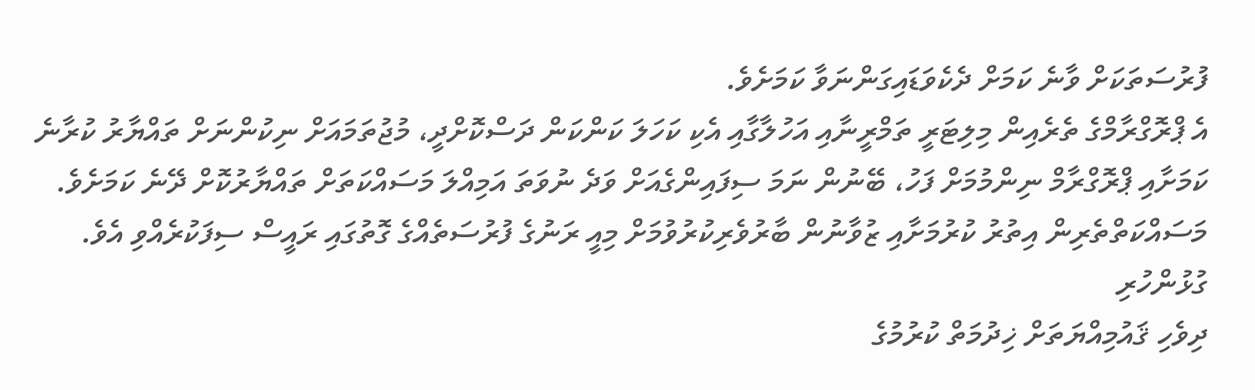ފުރުސަތަކަށް ވާނެ ކަމަށް ދެކެވަޑައިގަންނަވާ ކަމަށެވެ.
އެ ޕްރޮގްރާމްގެ ތެރެއިން މިލިޓަރީ ތަމްރީނާއި އަހުލާގާއި އެކި ކަހަލަ ކަންކަން ދަސްކޮށްދީ، މުޖުތަމައަށް ނިކުންނަށް ތައްޔާރު ކުރާނެ ކަމަށާއި ޕްރޮގްރާމް ނިންމުމަށް ފަހު، ބޭނުން ނަމަ ސިފައިންގެއަށް ވަދެ ނުވަތަ އަމިއްލަ މަސައްކަތަށް ތައްޔާރުކޮށް ދޭނެ ކަމަށެވެ.
މަސައްކަތްތެރިން އިތުރު ކުރުމަށާއި ޒުވާނުން ބާރުވެރިކުރުވުމަށް މިއީ ރަނުގެ ފުރުސަތެއްގެ ގޮތުގައި ރައީސް ސިފަކުރެއްވި އެވެ.
ގުޅުންހުރި
ދިވެހި ޤައުމިއްޔަތަށް ޚިދުމަތް ކުރުމުގެ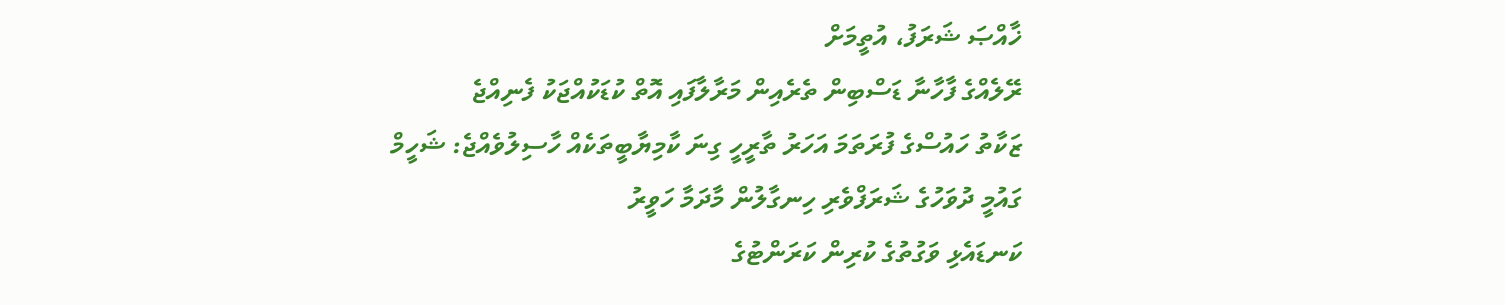ޚާއްޞަ ޝަރަފު، އުތީމަށް
ރޭލެއްގެ ފާހާނާ ޑަސްބިން ތެރެއިން މަރާލާފައި އޮތް ކުޑަކުއްޖަކު ފެނިއްޖެ
ޒަކާތު ހައުސްގެ ފުރަތަމަ އަހަރު ތާރީހީ ގިނަ ކާމިޔާބީތަކެއް ހާސިލުވެއްޖެ: ޝަހީމް
ގައުމީ ދުވަހުގެ ޝަރަފްވެރި ހިނގާލުން މާދަމާ ހަވީރު
ކަނޑައެޅި ވަގުތުގެ ކުރިން ކަރަންޓުގެ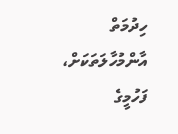ހިދުމަތް އާންމުހާލަތަކަށް، ފަހުމީގެ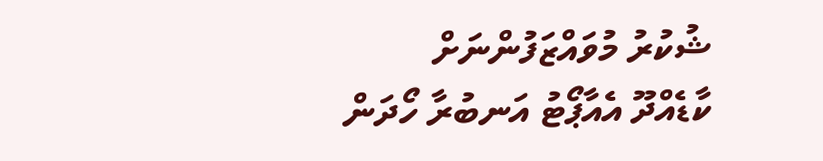ޝުކުރު މުވައްޒަފުންނަށް
ކާޑެއްދޫ އެއާޕޯޓު އަނބުރާ ހޯދަން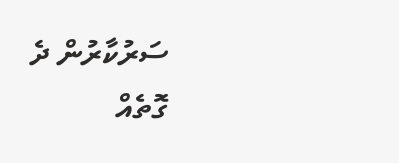ސަރުކާރުން ދެ ގޮތެއް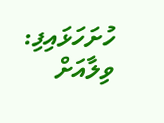ހުށަހަޅައިފި: ވިލާއަށް